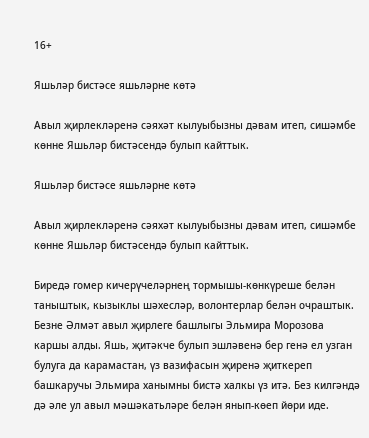16+

Яшьләр бистәсе яшьләрне көтә

Авыл җирлекләренә сәяхәт кылуыбызны дәвам итеп, сишәмбе көнне Яшьләр бистәсендә булып кайттык.

Яшьләр бистәсе яшьләрне көтә

Авыл җирлекләренә сәяхәт кылуыбызны дәвам итеп, сишәмбе көнне Яшьләр бистәсендә булып кайттык.

Биредә гомер кичерүчеләрнең тормышы-көнкүреше белән таныштык, кызыклы шәхесләр, волонтерлар белән очраштык.
Безне Әлмәт авыл җирлеге башлыгы Эльмира Морозова каршы алды. Яшь, җитәкче булып эшләвенә бер генә ел узган булуга да карамастан, үз вазифасын җиренә җиткереп башкаручы Эльмира ханымны бистә халкы үз итә. Без килгәндә дә әле ул авыл мәшәкатьләре белән янып-көеп йөри иде.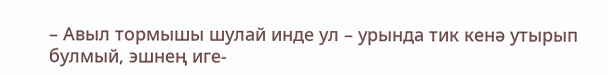– Авыл тормышы шулай инде ул – урында тик кенә утырып булмый, эшнең иге-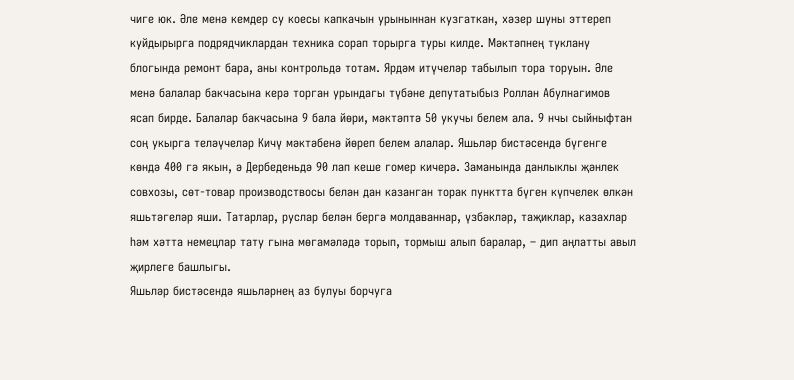чиге юк. Әле менә кемдер су коесы капкачын урыныннан кузгаткан, хәзер шуны эттереп куйдырырга подрядчиклардан техника сорап торырга туры килде. Мәктәпнең туклану блогында ремонт бара, аны контрольдә тотам. Ярдәм итүчеләр табылып тора торуын. Әле менә балалар бакчасына керә торган урындагы түбәне депутатыбыз Роллан Абулнагимов ясап бирде. Балалар бакчасына 9 бала йөри, мәктәптә 50 укучы белем ала. 9 нчы сыйныфтан соң укырга теләүчеләр Кичү мәктәбенә йөреп белем алалар. Яшьләр бистәсендә бүгенге көндә 400 гә якын, ә Дербеденьдә 90 лап кеше гомер кичерә. Заманында данлыклы җәнлек совхозы, сөт-товар производствосы белән дан казанган торак пунктта бүген күпчелек өлкән яшьтәгеләр яши. Татарлар, руслар белән бергә молдаваннар, үзбәкләр, таҗиклар, казахлар һәм хәтта немецлар тату гына мөгамәләдә торып, тормыш алып баралар, – дип аңлатты авыл җирлеге башлыгы.
Яшьләр бистәсендә яшьләрнең аз булуы борчуга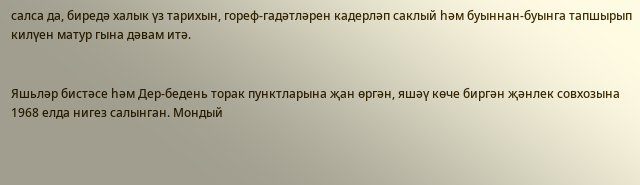салса да, биредә халык үз тарихын, гореф-гадәтләрен кадерләп саклый һәм буыннан-буынга тапшырып килүен матур гына дәвам итә.


Яшьләр бистәсе һәм Дер-бедень торак пунктларына җан өргән, яшәү көче биргән җәнлек совхозына 1968 елда нигез салынган. Мондый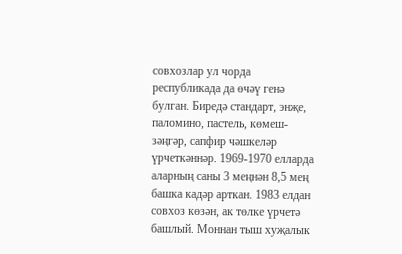совхозлар ул чорда республикада да өчәү генә булган. Биредә стандарт, энҗе, паломино, пастель, көмеш-зәңгәр, сапфир чәшкеләр үрчеткәннәр. 1969-1970 елларда аларның саны 3 меңнән 8,5 мең башка кадәр арткан. 1983 елдан совхоз көзән, ак төлке үрчетә башлый. Моннан тыш хуҗалык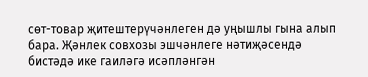сөт-товар җитештерүчәнлеген дә уңышлы гына алып бара. Җәнлек совхозы эшчәнлеге нәтиҗәсендә бистәдә ике гаиләгә исәпләнгән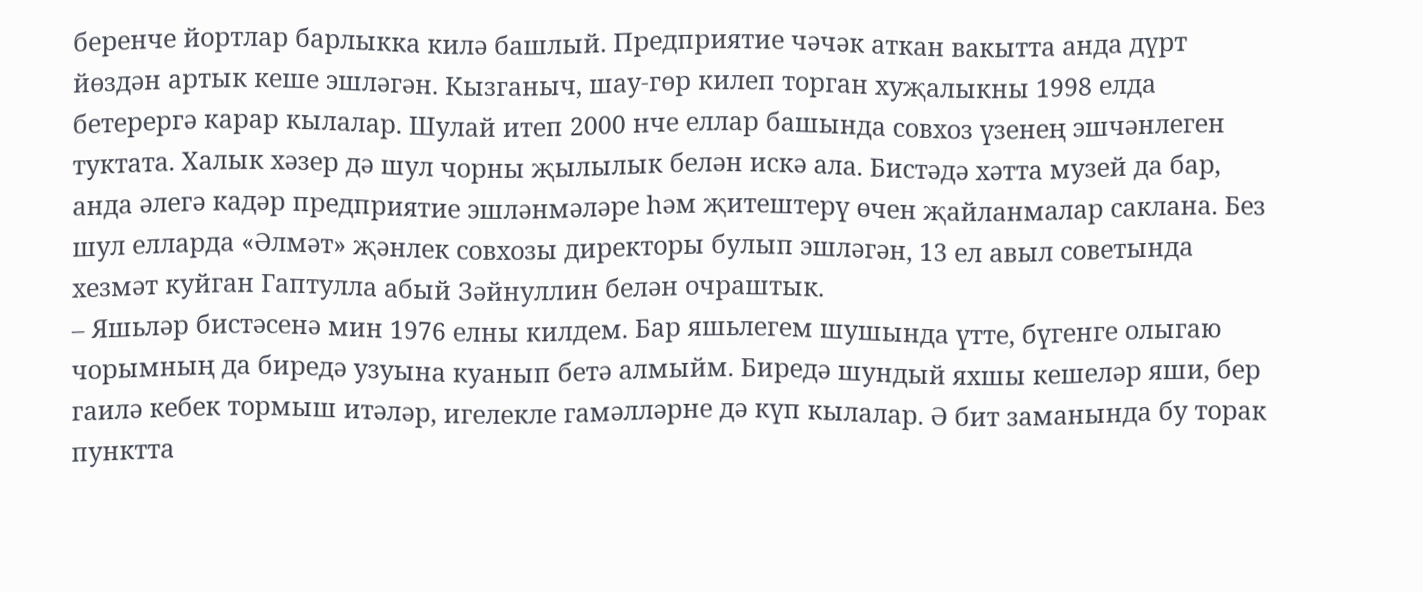беренче йортлар барлыкка килә башлый. Предприятие чәчәк аткан вакытта анда дүрт йөздән артык кеше эшләгән. Кызганыч, шау-гөр килеп торган хуҗалыкны 1998 елда бетерергә карар кылалар. Шулай итеп 2000 нче еллар башында совхоз үзенең эшчәнлеген туктата. Халык хәзер дә шул чорны җылылык белән искә ала. Бистәдә хәтта музей да бар, анда әлегә кадәр предприятие эшләнмәләре һәм җитештерү өчен җайланмалар саклана. Без шул елларда «Әлмәт» җәнлек совхозы директоры булып эшләгән, 13 ел авыл советында хезмәт куйган Гаптулла абый Зәйнуллин белән очраштык.
– Яшьләр бистәсенә мин 1976 елны килдем. Бар яшьлегем шушында үтте, бүгенге олыгаю чорымның да биредә узуына куанып бетә алмыйм. Биредә шундый яхшы кешеләр яши, бер гаилә кебек тормыш итәләр, игелекле гамәлләрне дә күп кылалар. Ә бит заманында бу торак пунктта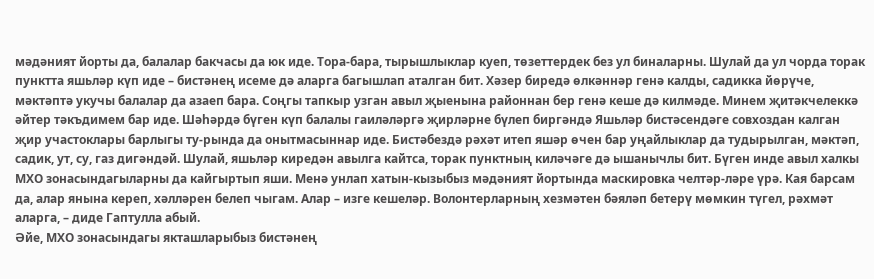мәдәният йорты да, балалар бакчасы да юк иде. Тора-бара, тырышлыклар куеп, төзеттердек без ул биналарны. Шулай да ул чорда торак пунктта яшьләр күп иде – бистәнең исеме дә аларга багышлап аталган бит. Хәзер биредә өлкәннәр генә калды, садикка йөрүче, мәктәптә укучы балалар да азаеп бара. Соңгы тапкыр узган авыл җыенына районнан бер генә кеше дә килмәде. Минем җитәкчелеккә әйтер тәкъдимем бар иде. Шәһәрдә бүген күп балалы гаиләләргә җирләрне бүлеп биргәндә Яшьләр бистәсендәге совхоздан калган җир участоклары барлыгы ту-рында да онытмасыннар иде. Бистәбездә рәхәт итеп яшәр өчен бар уңайлыклар да тудырылган, мәктәп, садик, ут, су, газ дигәндәй. Шулай, яшьләр киредән авылга кайтса, торак пунктның киләчәге дә ышанычлы бит. Бүген инде авыл халкы МХО зонасындагыларны да кайгыртып яши. Менә унлап хатын-кызыбыз мәдәният йортында маскировка челтәр-ләре үрә. Кая барсам да, алар янына кереп, хәлләрен белеп чыгам. Алар – изге кешеләр. Волонтерларның хезмәтен бәяләп бетерү мөмкин түгел, рәхмәт аларга, – диде Гаптулла абый.
Әйе, МХО зонасындагы якташларыбыз бистәнең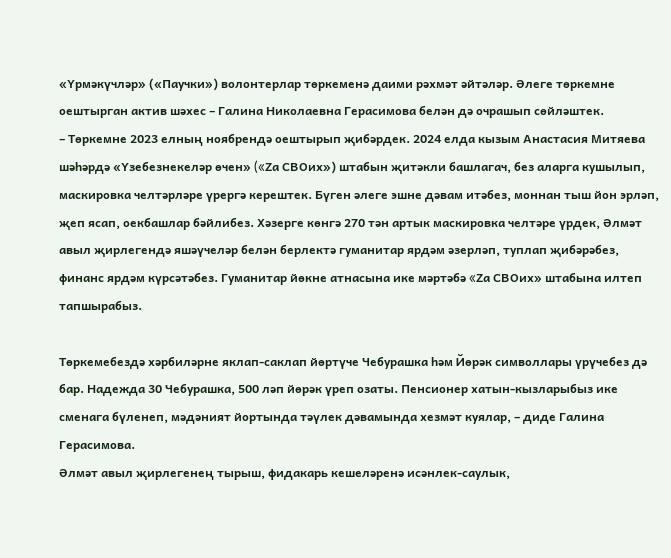«Үрмәкүчләр» («Паучки») волонтерлар төркеменә даими рәхмәт әйтәләр. Әлеге төркемне оештырган актив шәхес – Галина Николаевна Герасимова белән дә очрашып сөйләштек.
– Төркемне 2023 елның ноябрендә оештырып җибәрдек. 2024 елда кызым Анастасия Митяева шәһәрдә «Үзебезнекеләр өчен» («Zа СВОих») штабын җитәкли башлагач, без аларга кушылып, маскировка челтәрләре үрергә керештек. Бүген әлеге эшне дәвам итәбез, моннан тыш йон эрләп, җеп ясап, оекбашлар бәйлибез. Хәзерге көнгә 270 тән артык маскировка челтәре үрдек, Әлмәт авыл җирлегендә яшәүчеләр белән берлектә гуманитар ярдәм әзерләп, туплап җибәрәбез, финанс ярдәм күрсәтәбез. Гуманитар йөкне атнасына ике мәртәбә «Zа СВОих» штабына илтеп тапшырабыз.

Төркемебездә хәрбиләрне яклап-саклап йөртүче Чебурашка һәм Йөрәк символлары үрүчебез дә бар. Надежда 30 Чебурашка, 500 ләп йөрәк үреп озаты. Пенсионер хатын-кызларыбыз ике сменага бүленеп, мәдәният йортында тәүлек дәвамында хезмәт куялар, – диде Галина Герасимова.
Әлмәт авыл җирлегенең тырыш, фидакарь кешеләренә исәнлек-саулык,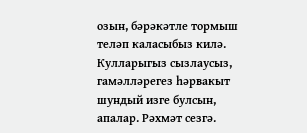озын, бәрәкәтле тормыш теләп каласыбыз килә. Кулларыгыз сызлаусыз, гамәлләрегез һәрвакыт шундый изге булсын, апалар. Рәхмәт сезгә.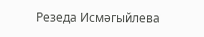Резеда Исмәгыйлева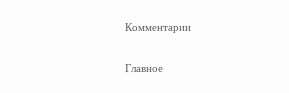Комментарии

Главное